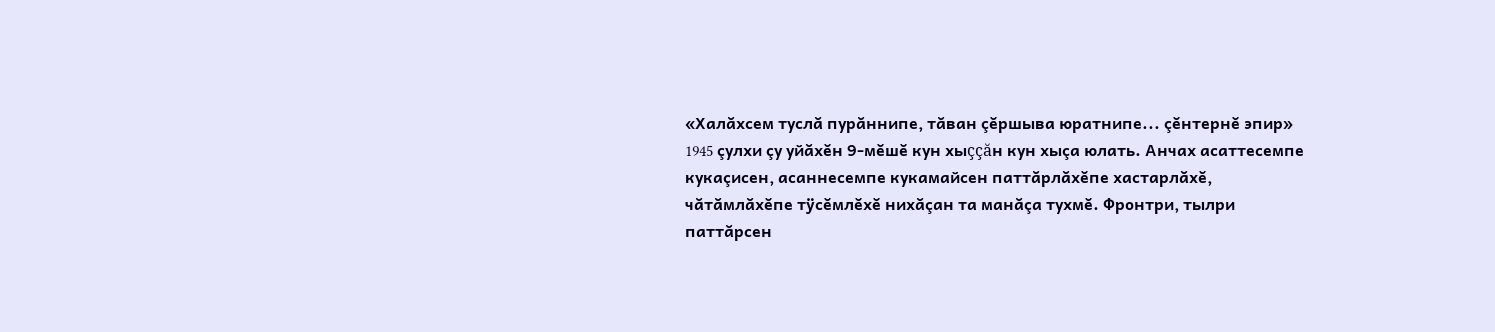«Халăхсем туслă пурăннипе, тăван çĕршыва юратнипе... çĕнтернĕ эпир»
1945 çулхи çу уйăхĕн 9-мĕшĕ кун хыççăн кун хыçа юлать. Анчах асаттесемпе кукаçисен, асаннесемпе кукамайсен паттăрлăхĕпе хастарлăхĕ, чăтăмлăхĕпе тÿсĕмлĕхĕ нихăçан та манăçа тухмĕ. Фронтри, тылри паттăрсен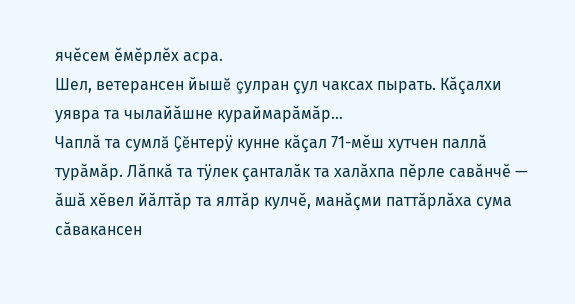ячĕсем ĕмĕрлĕх асра.
Шел, ветерансен йышĕ çулран çул чаксах пырать. Кăçалхи уявра та чылайăшне кураймарăмăр...
Чаплă та сумлă Çĕнтерÿ кунне кăçал 71-мĕш хутчен паллă турăмăр. Лăпкă та тÿлек çанталăк та халăхпа пĕрле савăнчĕ — ăшă хĕвел йăлтăр та ялтăр кулчĕ, манăçми паттăрлăха сума сăвакансен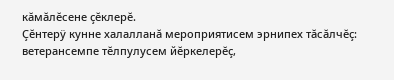кăмăлĕсене çĕклерĕ.
Çĕнтерÿ кунне халалланă мероприятисем эрнипех тăсăлчĕç: ветерансемпе тĕлпулусем йĕркелерĕç,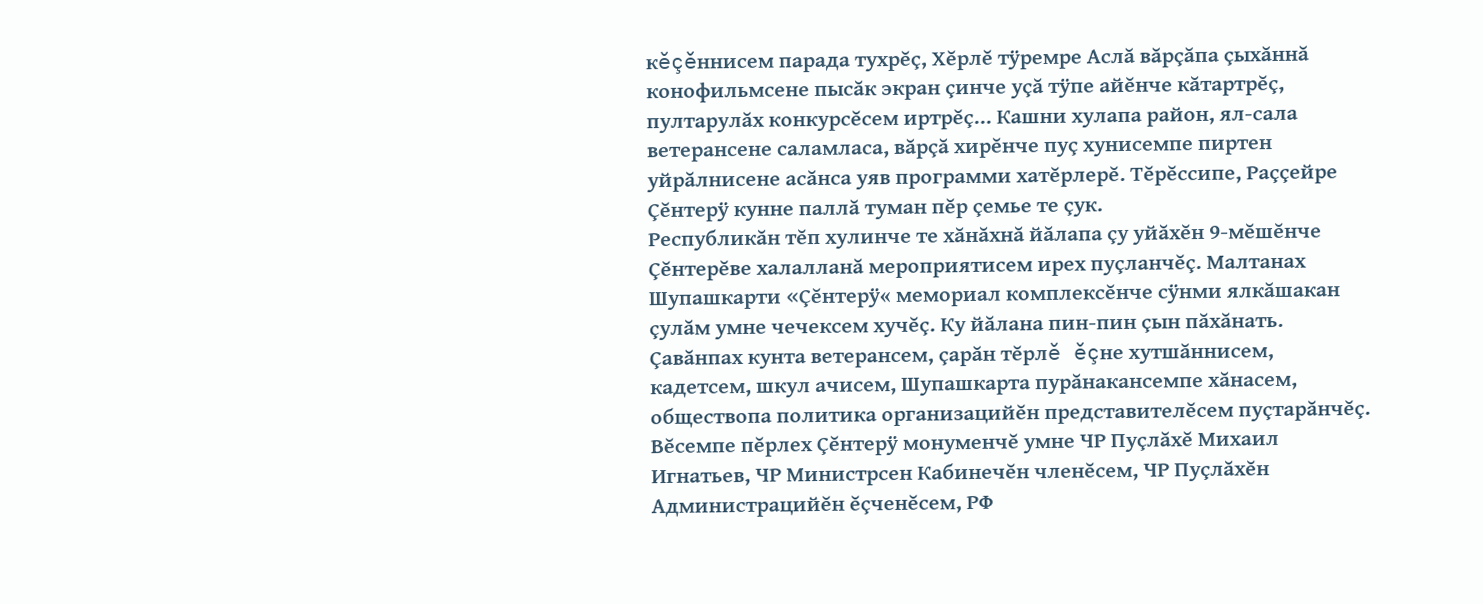кĕçĕннисем парада тухрĕç, Хĕрлĕ тÿремре Аслă вăрçăпа çыхăннă конофильмсене пысăк экран çинче уçă тÿпе айĕнче кăтартрĕç, пултарулăх конкурсĕсем иртрĕç... Кашни хулапа район, ял-сала ветерансене саламласа, вăрçă хирĕнче пуç хунисемпе пиртен уйрăлнисене асăнса уяв программи хатĕрлерĕ. Тĕрĕссипе, Раççейре Çĕнтерÿ кунне паллă туман пĕр çемье те çук.
Республикăн тĕп хулинче те хăнăхнă йăлапа çу уйăхĕн 9-мĕшĕнче Çĕнтерĕве халалланă мероприятисем ирех пуçланчĕç. Малтанах Шупашкарти «Çĕнтерÿ« мемориал комплексĕнче сÿнми ялкăшакан çулăм умне чечексем хучĕç. Ку йăлана пин-пин çын пăхăнать. Çавăнпах кунта ветерансем, çарăн тĕрлĕ ĕçне хутшăннисем, кадетсем, шкул ачисем, Шупашкарта пурăнакансемпе хăнасем, обществопа политика организацийĕн представителĕсем пуçтарăнчĕç. Вĕсемпе пĕрлех Çĕнтерÿ монуменчĕ умне ЧР Пуçлăхĕ Михаил Игнатьев, ЧР Министрсен Кабинечĕн членĕсем, ЧР Пуçлăхĕн Администрацийĕн ĕçченĕсем, РФ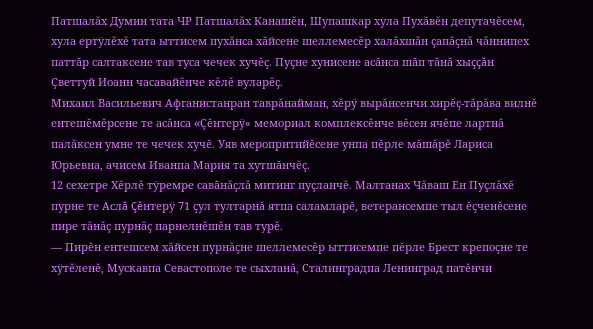Патшалăх Думин тата ЧР Патшалăх Канашĕн, Шупашкар хула Пухăвĕн депутачĕсем, хула ертÿлĕхĕ тата ыттисем пухăнса хăйсене шеллемесĕр халăхшăн çапăçнă чăннипех паттăр салтаксене тав туса чечек хучĕç. Пуçне хунисене асăнса шăп тăнă хыççăн Çветтуй Иоанн часавайĕнче кĕлĕ вуларĕç.
Михаил Васильевич Афганистанран таврăнайман, хĕрÿ вырăнсенчи хирĕç-тăрăва вилнĕ ентешĕмĕрсене те асăнса «Çĕнтерÿ« мемориал комплексĕнче вĕсен ячĕпе лартнă палăксен умне те чечек хучĕ. Уяв меропритийĕсене унпа пĕрле мăшăрĕ Лариса Юрьевна, ачисем Иванпа Мария та хутшăнчĕç.
12 сехетре Хĕрлĕ тÿремре савăнăçлă митинг пуçланчĕ. Малтанах Чăваш Ен Пуçлăхĕ пурне те Аслă Çĕнтерÿ 71 çул тултарнă ятпа саламларĕ, ветерансемпе тыл ĕçченĕсене пире тăнăç пурнăç парнелнĕшĕн тав турĕ.
— Пирĕн ентешсем хăйсен пурнăçне шеллемесĕр ыттисемпе пĕрле Брест крепоçне те хÿтĕленĕ, Мускавпа Севастополе те сыхланă, Сталинградпа Ленинград патĕнчи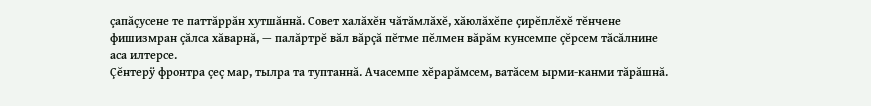çапăçусене те паттăррăн хутшăннă. Совет халăхĕн чăтăмлăхĕ, хăюлăхĕпе çирĕплĕхĕ тĕнчене фишизмран çăлса хăварнă, — палăртрĕ вăл вăрçă пĕтме пĕлмен вăрăм кунсемпе çĕрсем тăсăлнине аса илтерсе.
Çĕнтерÿ фронтра çеç мар, тылра та туптаннă. Ачасемпе хĕрарăмсем, ватăсем ырми-канми тăрăшнă.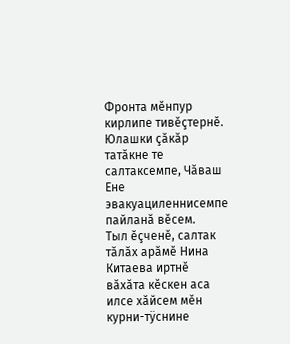Фронта мĕнпур кирлипе тивĕçтернĕ. Юлашки çăкăр татăкне те салтаксемпе, Чăваш Ене эвакуациленнисемпе пайланă вĕсем.
Тыл ĕçченĕ, салтак тăлăх арăмĕ Нина Китаева иртнĕ вăхăта кĕскен аса илсе хăйсем мĕн курни-тÿснине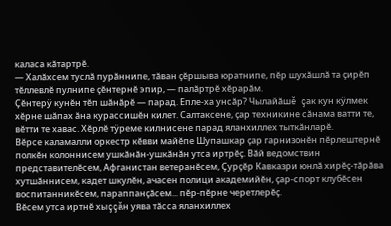каласа кăтартрĕ.
— Халăхсем туслă пурăннипе, тăван çĕршыва юратнипе, пĕр шухăшлă та çирĕп тĕллевлĕ пулнипе çĕнтернĕ эпир, — палăртрĕ хĕрарăм.
Çĕнтерÿ кунĕн тĕп шăнăрĕ — парад. Епле-ха унсăр? Чылайăшĕ çак кун кÿлмек хĕрне шăпах ăна курассишĕн килет. Салтаксене, çар техникине сăнама ватти те, вĕтти те хавас. Хĕрлĕ тÿреме килнисене парад яланхиллех тыткăнларĕ.
Вĕрсе каламалли оркестр кĕвви майĕпе Шупашкар çар гарнизонĕн пĕрлештернĕ полкĕн колоннисем ушкăнăн-ушкăнăн утса иртрĕç. Вăй ведомствин представителĕсем, Афганистан ветеранĕсем, Çурçĕр Кавказри юнлă хирĕç-тăрăва хутшăннисем, кадет шкулĕн, ачасен полици академийĕн, çар-спорт клубĕсен воспитанникĕсем, параппанçăсем... пĕр-пĕрне черетлерĕç.
Вĕсем утса иртнĕ хыççăн уява тăсса яланхиллех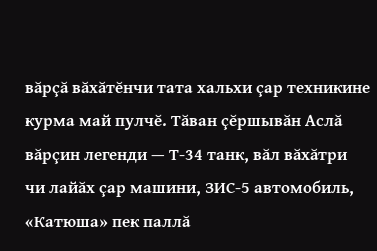вăрçă вăхăтĕнчи тата хальхи çар техникине курма май пулчĕ. Тăван çĕршывăн Аслă вăрçин легенди — Т-34 танк, вăл вăхăтри чи лайăх çар машини, ЗИС-5 автомобиль, «Катюша» пек паллă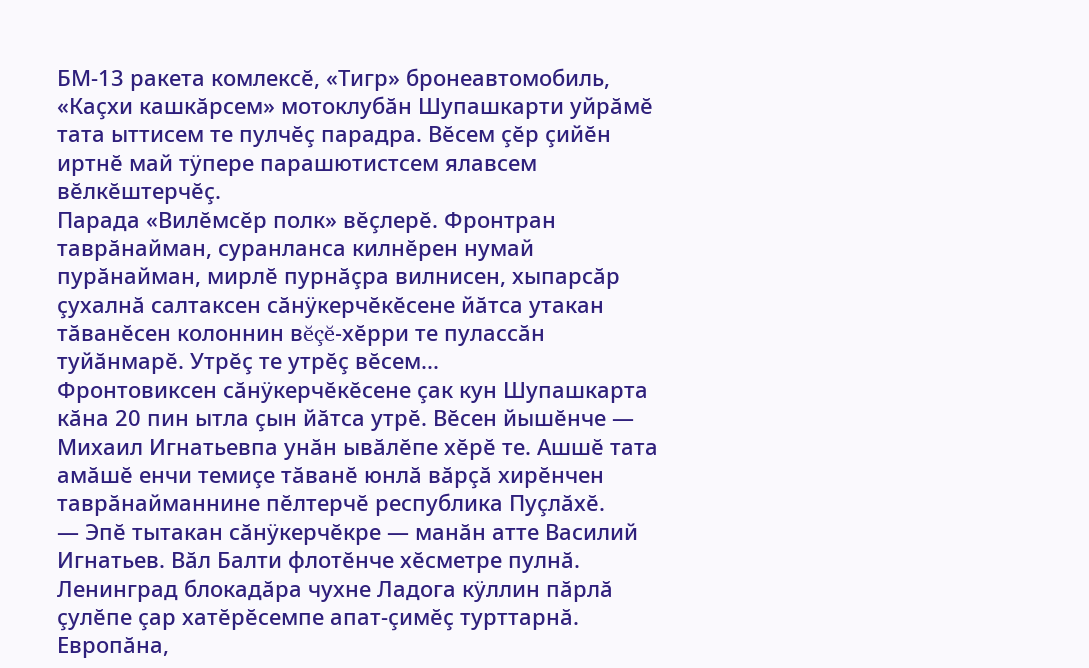БМ-13 ракета комлексĕ, «Тигр» бронеавтомобиль, «Каçхи кашкăрсем» мотоклубăн Шупашкарти уйрăмĕ тата ыттисем те пулчĕç парадра. Вĕсем çĕр çийĕн иртнĕ май тÿпере парашютистсем ялавсем вĕлкĕштерчĕç.
Парада «Вилĕмсĕр полк» вĕçлерĕ. Фронтран таврăнайман, суранланса килнĕрен нумай пурăнайман, мирлĕ пурнăçра вилнисен, хыпарсăр çухалнă салтаксен сăнÿкерчĕкĕсене йăтса утакан тăванĕсен колоннин вĕçĕ-хĕрри те пулассăн туйăнмарĕ. Утрĕç те утрĕç вĕсем...
Фронтовиксен сăнÿкерчĕкĕсене çак кун Шупашкарта кăна 20 пин ытла çын йăтса утрĕ. Вĕсен йышĕнче — Михаил Игнатьевпа унăн ывăлĕпе хĕрĕ те. Ашшĕ тата амăшĕ енчи темиçе тăванĕ юнлă вăрçă хирĕнчен таврăнайманнине пĕлтерчĕ республика Пуçлăхĕ.
— Эпĕ тытакан сăнÿкерчĕкре — манăн атте Василий Игнатьев. Вăл Балти флотĕнче хĕсметре пулнă. Ленинград блокадăра чухне Ладога кÿллин пăрлă çулĕпе çар хатĕрĕсемпе апат-çимĕç турттарнă. Европăна,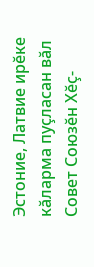Эстоние, Латвие ирĕке кăларма пуçласан вăл Совет Союзĕн Хĕç-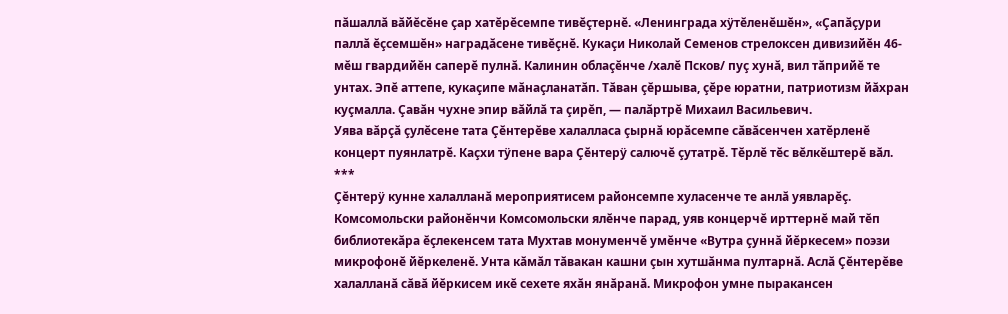пăшаллă вăйĕсĕне çар хатĕрĕсемпе тивĕçтернĕ. «Ленинграда хÿтĕленĕшĕн», «Çапăçури паллă ĕçсемшĕн» наградăсене тивĕçнĕ. Кукаçи Николай Семенов стрелоксен дивизийĕн 46-мĕш гвардийĕн саперĕ пулнă. Калинин облаçĕнче /халĕ Псков/ пуç хунă, вил тăприйĕ те унтах. Эпĕ аттепе, кукаçипе мăнаçланатăп. Тăван çĕршыва, çĕре юратни, патриотизм йăхран куçмалла. Çавăн чухне эпир вăйлă та çирĕп, — палăртрĕ Михаил Васильевич.
Уява вăрçă çулĕсене тата Çĕнтерĕве халалласа çырнă юрăсемпе сăвăсенчен хатĕрленĕ концерт пуянлатрĕ. Каçхи тÿпене вара Çĕнтерÿ салючĕ çутатрĕ. Тĕрлĕ тĕс вĕлкĕштерĕ вăл.
***
Çĕнтерÿ кунне халалланă мероприятисем районсемпе хуласенче те анлă уявларĕç.
Комсомольски районĕнчи Комсомольски ялĕнче парад, уяв концерчĕ ирттернĕ май тĕп библиотекăра ĕçлекенсем тата Мухтав монуменчĕ умĕнче «Вутра çуннă йĕркесем» поэзи микрофонĕ йĕркеленĕ. Унта кăмăл тăвакан кашни çын хутшăнма пултарнă. Аслă Çĕнтерĕве халалланă сăвă йĕркисем икĕ сехете яхăн янăранă. Микрофон умне пыракансен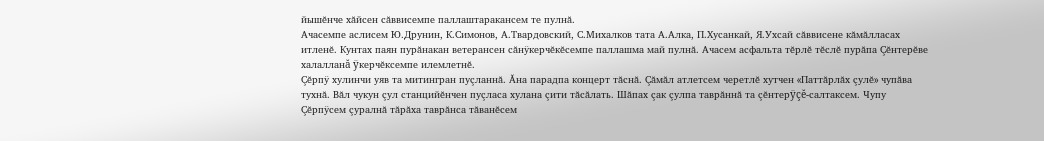йышĕнче хăйсен сăввисемпе паллаштаракансем те пулнă.
Ачасемпе аслисем Ю.Друнин, К.Симонов, А.Твардовский, С.Михалков тата А.Алка, П.Хусанкай, Я.Ухсай сăввисене кăмăлласах итленĕ. Кунтах паян пурăнакан ветерансен сăнÿкерчĕкĕсемпе паллашма май пулнă. Ачасем асфальта тĕрлĕ тĕслĕ пурăпа Çĕнтерĕве халалланă ÿкерчĕксемпе илемлетнĕ.
Çĕрпÿ хулинчи уяв та митингран пуçланнă. Ăна парадпа концерт тăснă. Çăмăл атлетсем черетлĕ хутчен «Паттăрлăх çулĕ» чупăва тухнă. Вăл чукун çул станцийĕнчен пуçласа хулана çити тăсăлать. Шăпах çак çулпа таврăннă та çĕнтерÿçĕ-салтаксем. Чупу Çĕрпÿсем çуралнă тăрăха таврăнса тăванĕсем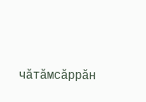чăтăмсăррăн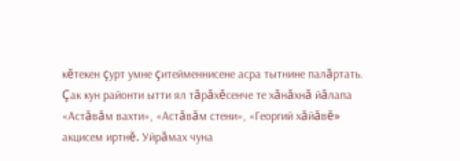кĕтекен çурт умне çитейменнисене асра тытнине палăртать.
Çак кун районти ытти ял тăрăхĕсенче те хăнăхнă йăлапа «Астăвăм вахти», «Астăвăм стени», «Георгий хăйăвĕ» акцисем иртнĕ. Уйрăмах чуна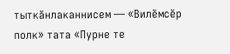тыткăнлаканнисем — «Вилĕмсĕр полк» тата «Пурне те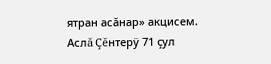ятран асăнар» акцисем.
Аслă Çĕнтерÿ 71 çул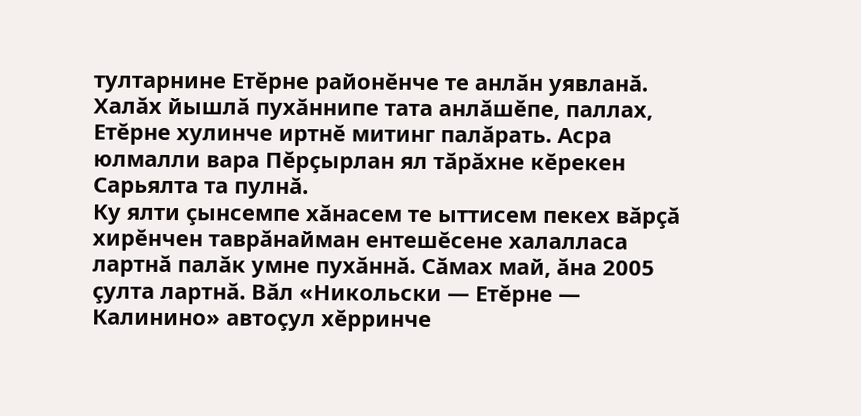тултарнине Етĕрне районĕнче те анлăн уявланă. Халăх йышлă пухăннипе тата анлăшĕпе, паллах, Етĕрне хулинче иртнĕ митинг палăрать. Асра юлмалли вара Пĕрçырлан ял тăрăхне кĕрекен Сарьялта та пулнă.
Ку ялти çынсемпе хăнасем те ыттисем пекех вăрçă хирĕнчен таврăнайман ентешĕсене халалласа лартнă палăк умне пухăннă. Сăмах май, ăна 2005 çулта лартнă. Вăл «Никольски — Етĕрне — Калинино» автоçул хĕрринче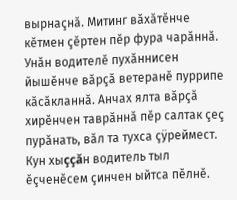вырнаçнă. Митинг вăхăтĕнче кĕтмен çĕртен пĕр фура чарăннă. Унăн водителĕ пухăннисен йышĕнче вăрçă ветеранĕ пуррипе кăсăкланнă. Анчах ялта вăрçă хирĕнчен таврăннă пĕр салтак çеç пурăнать, вăл та тухса çÿреймест. Кун хыççăн водитель тыл ĕçченĕсем çинчен ыйтса пĕлнĕ.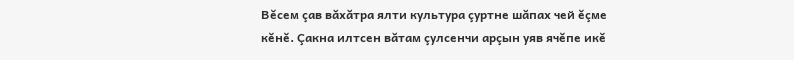Вĕсем çав вăхăтра ялти культура çуртне шăпах чей ĕçме кĕнĕ. Çакна илтсен вăтам çулсенчи арçын уяв ячĕпе икĕ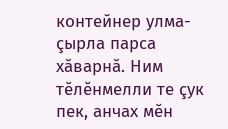контейнер улма-çырла парса хăварнă. Ним тĕлĕнмелли те çук пек, анчах мĕн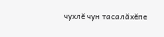чухлĕ чун тасалăхĕпе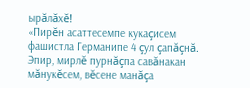ырăлăхĕ!
«Пирĕн асаттесемпе кукаçисем фашистла Германипе 4 çул çапăçнă. Эпир, мирлĕ пурнăçпа савăнакан мăнукĕсем, вĕсене манăçа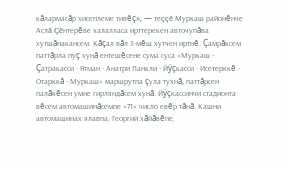кăлармасăр хисеплеме тивĕç», — теççĕ Муркаш районĕнче Аслă Çĕнтерĕве халалласа ирттерекен авточупăва хутшăнакансем. Кăçал вăл 3-мĕш хутчен иртнĕ. Çамрăксем паттăрла пуç хунă ентешĕсене сума суса «Муркаш - Çатракасси - Ятман - Анатри Панкли - Йÿçкасси - Исетерккĕ - Отарккă - Муркаш» маршрутпа çула тухнă, паттăрсен палăкĕсен умне гирляндăсем хунă. Йÿçкассинчи стадионта вĕсем автомашинăсемпе «71» число евĕр тăнă. Кашни автомашинах ялавпа, Георгий хăйăвĕпе,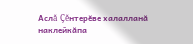Аслă Çĕнтерĕве халалланă наклейкăпа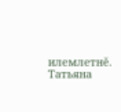илемлетнĕ.
Татьяна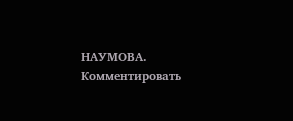НАУМОВА.
Комментировать